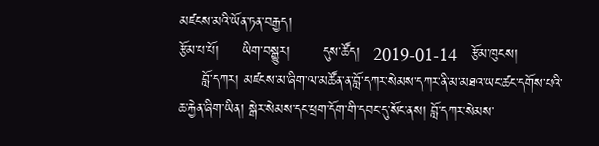མཛངས་མའི་ཡོན་ཏན་བརྒྱད།
རྩོམ་པ་པོ།     ཡིག་བསྒྱུར།       དུས་ཚོད།   2019-01-14   རྩོམ་ཁུངས།
     བློ་དཀར། མཛངས་མ་ཞིག་ལ་མཚོན་ན་བློ་དཀར་སེམས་དཀར་ནི་མ་མཐའ་ཡང་ཚང་དགོས་པའི་ཆ་རྐྱེན་ཞིག་ཡིན། སྒེར་སེམས་དང་ཕྲག་དོག་གི་དབང་དུ་སོང་ནས། བློ་དཀར་སེམས་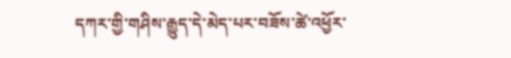དཀར་གྱི་གཤིས་རྒྱུད་དེ་མེད་པར་བཟོས་ཚེ་འཕྱོར་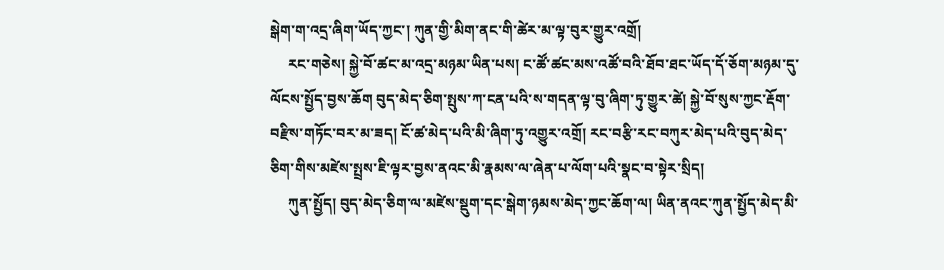སྒེག་ག་འདྲ་ཞིག་ཡོད་ཀྱང་། ཀུན་གྱི་མིག་ནང་གི་ཚེར་མ་ལྟ་བུར་གྱུར་འགྲོ།
     རང་གཅེས། སྐྱེ་བོ་ཚང་མ་འདྲ་མཉམ་ཡིན་པས། ང་ཚོ་ཚང་མས་འཚོ་བའི་ཐོབ་ཐང་ཡོད་དོ་ཅོག་མཉམ་དུ་ལོངས་སྤྱོད་བྱས་ཆོག བུད་མེད་ཅིག་སྤུས་ཀ་ངན་པའི་ས་གདན་ལྟ་བུ་ཞིག་ཏུ་གྱུར་ཚེ། སྐྱེ་བོ་སུས་ཀྱང་རྡོག་བརྫིས་གཏོང་བར་མ་ཟད། ངོ་ཚ་མེད་པའི་མི་ཞིག་ཏུ་འགྱུར་འགྲོ། རང་བརྩི་རང་བཀུར་མེད་པའི་བུད་མེད་ཅིག་གིས་མཛེས་སྤྲས་ཇི་ལྟར་བྱས་ནའང་མི་རྣམས་ལ་ཞེན་པ་ལོག་པའི་སྣང་བ་སྟེར་སྲིད།
     ཀུན་སྤྱོད། བུད་མེད་ཅིག་ལ་མཛེས་སྡུག་དང་སྒེག་ཉམས་མེད་ཀྱང་ཆོག་ལ། ཡིན་ནའང་ཀུན་སྤྱོད་མེད་མི་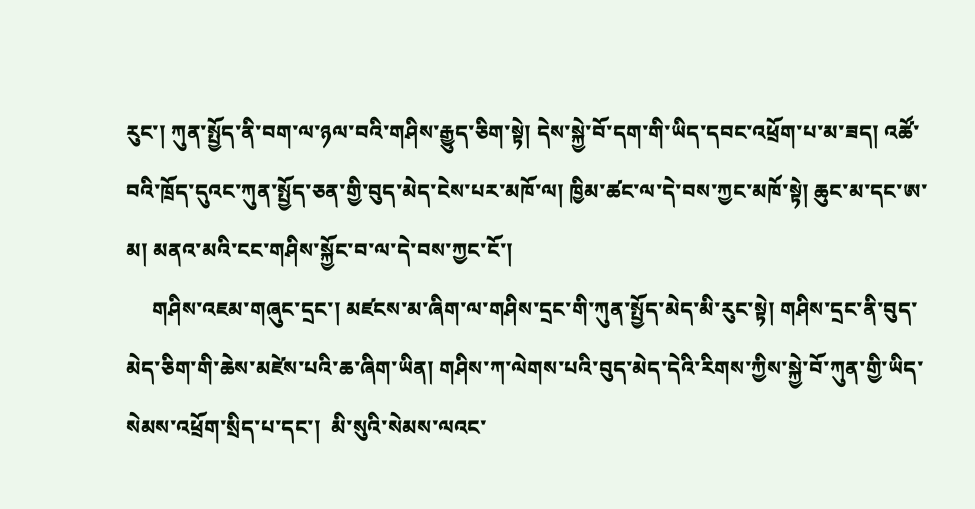རུང་། ཀུན་སྤྱོད་ནི་བག་ལ་ཉལ་བའི་གཤིས་རྒྱུད་ཅིག་སྟེ། དེས་སྐྱེ་བོ་དག་གི་ཡིད་དབང་འཕྲོག་པ་མ་ཟད། འཚོ་བའི་ཁྲོད་དུའང་ཀུན་སྤྱོད་ཅན་གྱི་བུད་མེད་ངེས་པར་མཁོ་ལ། ཁྱིམ་ཚང་ལ་དེ་བས་ཀྱང་མཁོ་སྟེ། ཆུང་མ་དང་ཨ་མ། མནའ་མའི་ངང་གཤིས་སྐྱོང་བ་ལ་དེ་བས་ཀྱང་ངོ་།
     གཤིས་འཇམ་གཞུང་དྲང་། མཛངས་མ་ཞིག་ལ་གཤིས་དྲང་གི་ཀུན་སྤྱོད་མེད་མི་རུང་སྟེ། གཤིས་དྲང་ནི་བུད་མེད་ཅིག་གི་ཆེས་མཛེས་པའི་ཆ་ཞིག་ཡིན། གཤིས་ཀ་ལེགས་པའི་བུད་མེད་དེའི་རིགས་ཀྱིས་སྐྱེ་བོ་ཀུན་གྱི་ཡིད་སེམས་འཕྲོག་སྲིད་པ་དང་།  མི་སུའི་སེམས་ལའང་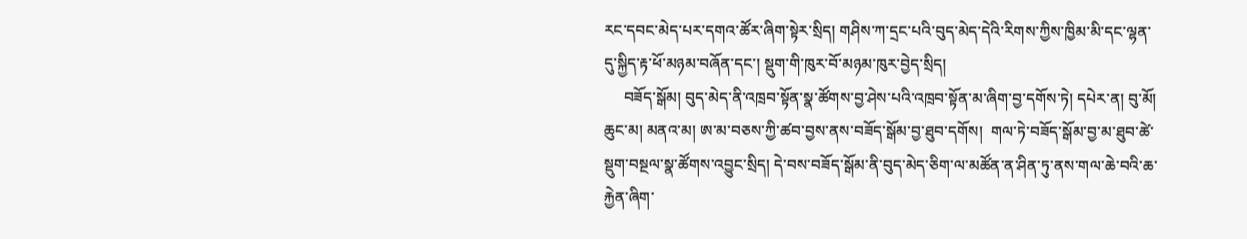རང་དབང་མེད་པར་དགའ་ཚོར་ཞིག་སྟེར་སྲིད། གཤིས་ཀ་དྲང་པའི་བུད་མེད་དེའི་རིགས་ཀྱིས་ཁྱིམ་མི་དང་ལྷན་དུ་སྐྱིད་རྟ་ཕོ་མཉམ་བཞོན་དང་། སྡུག་གི་ཁུར་བོ་མཉམ་ཁུར་བྱེད་སྲིད།
     བཟོད་སྒོམ། བུད་མེད་ནི་འཁྲབ་སྟོན་སྣ་ཚོགས་བྱ་ཤེས་པའི་འཁྲབ་སྟོན་མ་ཞིག་བྱ་དགོས་ཏེ། དཔེར་ན། བུ་མོ། ཆུང་མ། མནའ་མ། ཨ་མ་བཅས་ཀྱི་ཚབ་བྱས་ནས་བཟོད་སྒོམ་བྱ་ཐུབ་དགོས།  གལ་ཏེ་བཟོད་སྒོམ་བྱ་མ་ཐུབ་ཚེ་སྡུག་བསྔལ་སྣ་ཚོགས་འབྱུང་སྲིད། དེ་བས་བཟོད་སྒོམ་ནི་བུད་མེད་ཅིག་ལ་མཚོན་ན་ཤིན་ཏུ་ནས་གལ་ཆེ་བའི་ཆ་རྐྱེན་ཞིག་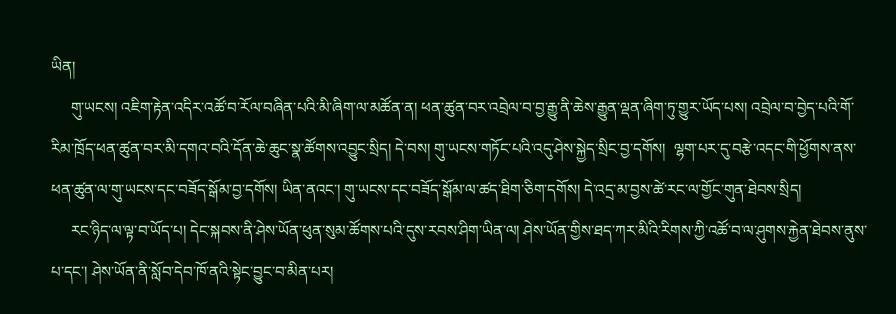ཡིན།
     གུ་ཡངས། འཇིག་རྟེན་འདིར་འཚོ་བ་རོལ་བཞིན་པའི་མི་ཞིག་ལ་མཚོན་ན། ཕན་ཚུན་བར་འབྲེལ་བ་བྱ་རྒྱུ་ནི་ཆེས་རྒྱུན་ལྡན་ཞིག་ཏུ་གྱུར་ཡོད་པས། འབྲེལ་བ་བྱེད་པའི་གོ་རིམ་ཁྲོད་ཕན་ཚུན་བར་མི་དགའ་བའི་དོན་ཆེ་ཆུང་སྣ་ཚོགས་འབྱུང་སྲིད། དེ་བས། གུ་ཡངས་གཏོང་པའི་འདུ་ཤེས་སྐྱེད་སྲིང་བྱ་དགོས།  ལྷག་པར་དུ་བརྩེ་འདང་གི་ཕྱོགས་ནས་ཕན་ཚུན་ལ་གུ་ཡངས་དང་བཟོད་སྒོམ་བྱ་དགོས། ཡིན་ནའང་། གུ་ཡངས་དང་བཟོད་སྒོམ་ལ་ཚད་ཐིག་ཅིག་དགོས། དེ་འདྲ་མ་བྱས་ཚེ་རང་ལ་གྱོང་གུན་ཐེབས་སྲིད།
     རང་ཉིད་ལ་ལྟ་བ་ཡོད་པ། དེང་སྐབས་ནི་ཤེས་ཡོན་ཕུན་སུམ་ཚོགས་པའི་དུས་རབས་ཤིག་ཡིན་ལ། ཤེས་ཡོན་གྱིས་ཐད་ཀར་མིའི་རིགས་ཀྱི་འཚོ་བ་ལ་ཤུགས་རྐྱེན་ཐེབས་ནུས་པ་དང་། ཤེས་ཡོན་ནི་སློབ་དེབ་ཁོ་ནའི་སྟེང་བྱུང་བ་མིན་པར།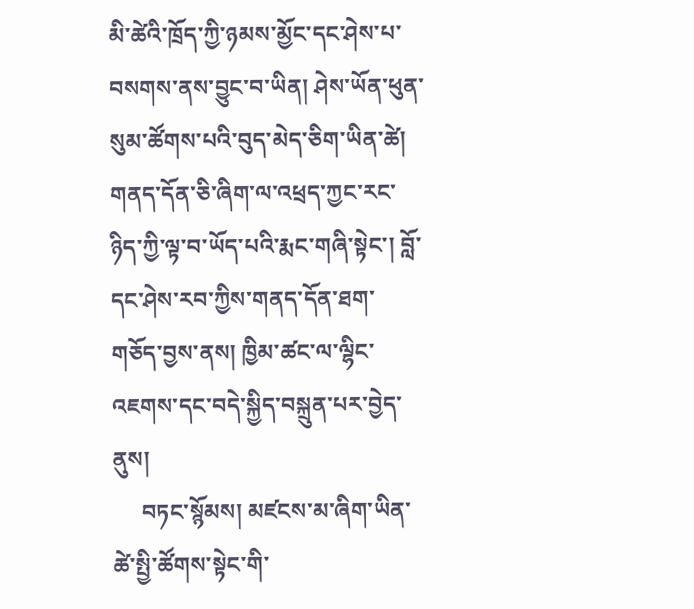མི་ཚེའི་ཁྲོད་ཀྱི་ཉམས་མྱོང་དང་ཤེས་པ་བསགས་ནས་བྱུང་བ་ཡིན། ཤེས་ཡོན་ཕུན་སུམ་ཚོགས་པའི་བུད་མེད་ཅིག་ཡིན་ཚེ། གནད་དོན་ཅི་ཞིག་ལ་འཕྲད་ཀྱང་རང་ཉིད་ཀྱི་ལྟ་བ་ཡོད་པའི་རྨང་གཞི་སྟེང་། བློ་དང་ཤེས་རབ་ཀྱིས་གནད་དོན་ཐག་གཅོད་བྱས་ནས། ཁྱིམ་ཚང་ལ་ལྷིང་འཇགས་དང་བདེ་སྐྱིད་བསྐྲུན་པར་བྱེད་ནུས།
     བཏང་སྙོམས། མཛངས་མ་ཞིག་ཡིན་ཚེ་སྤྱི་ཚོགས་སྟེང་གི་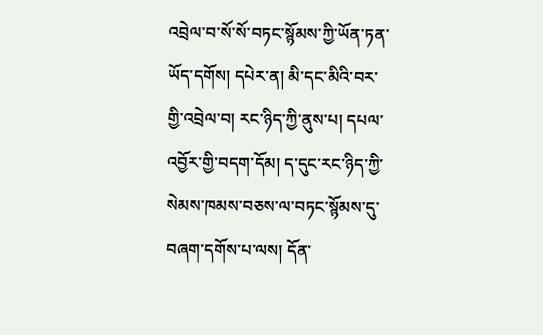འབྲེལ་བ་སོ་སོ་བཏང་སྙོམས་ཀྱི་ཡོན་ཏན་ཡོད་དགོས། དཔེར་ན། མི་དང་མིའི་བར་གྱི་འབྲེལ་བ། རང་ཉིད་ཀྱི་ནུས་པ། དཔལ་འབྱོར་གྱི་བདག་དོམ། ད་དུང་རང་ཉིད་ཀྱི་སེམས་ཁམས་བཅས་ལ་བཏང་སྙོམས་དུ་བཞག་དགོས་པ་ལས། དོན་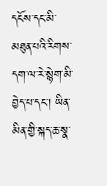དངོས་དང་མི་མཐུན་པའི་རིགས་དག་ལ་རེ་སྙེག་མི་བྱེད་པ་དང་། ཡིན་མིན་གྱི་སྐད་ཆ་སྣ་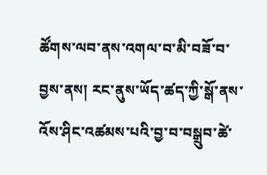ཚོགས་ལབ་ནས་འགལ་བ་མི་བཟོ་བ་བྱས་ནས། རང་ནུས་ཡོད་ཚད་ཀྱི་སྒོ་ནས་འོས་ཤིང་འཚམས་པའི་བྱ་བ་བསྒྲུབ་ཚེ་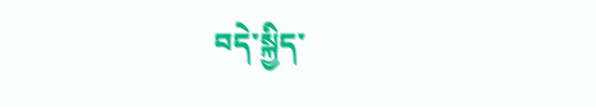བདེ་སྐྱིད་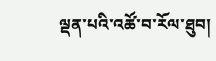ལྡན་པའི་འཚོ་བ་རོལ་ཐུབ།